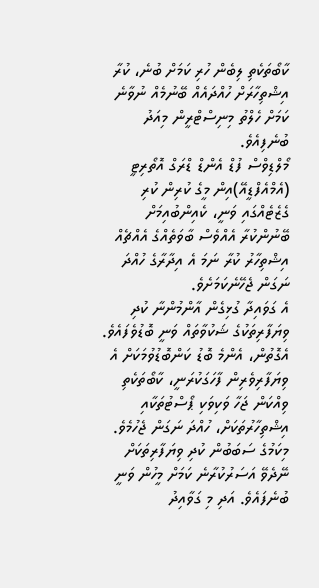ކާބޯތަކެތި ލިބެން ހުރި ކަމަށް ބުނެ، ކުރާ އިޝްތިހާރަށް ހުއްދައެއް ބޭނުމެއް ނުވާނެ ކަމަށް ހެލްތު މިނިސްޓްރީން މިއަދު ބުނެފިއެވެ.
މޯލްޑިވްސް ފުޑް އެންޑް ޑްރަގް އޮތޯރިޓީ (އެމްއެފްޑީއޭ)އިން މީގެ ކުރިން ކުރި ގެޒެޓެއްގައި ވަނީ، ކެއިންބުއިމަށް ބޭނުންކުރާ އެއްވެސް ބާވަތެއްގެ އެއްޗެއް އިޝްތިހާރު ކުރާ ނަމަ އެ އިދާރާގެ ހުއްދަ ނަގަން ޖެހޭނެކަމަށެވެ.
އެ ގަވައިދާ ގުޅިގެން އާންމުންނާ ކުދި ވިޔަފާރިތަކުގެ ޝަކުވާތައް ވަނީ ބޮޑުވެފައެވެ. އެގޮތުން، އެންމެ ބޮޑު ކަންބޮޑުވުމަކަށް އެ ވިޔަފާރިވެރިން ފާހަގަކުރަނީ، ކާބޯތަކެތި ވިއްކަން ޖަހާ ވަކިވަކި ޕޯސްޓުތަކާއި އިޝްތިހާރުތަކަށް، ހުއްދަ ނަގަން ޖެހުމެވެ.
މިކަމުގެ ސަބަބުން ކުދި ވިޔަފާރިތަކަށް ނޭދެވޭ އަސަރުކުރާނެ ކަމަށް މީހުން ވަނީ ބުނެފައެވެ. އަދި މި ގަވާއިދު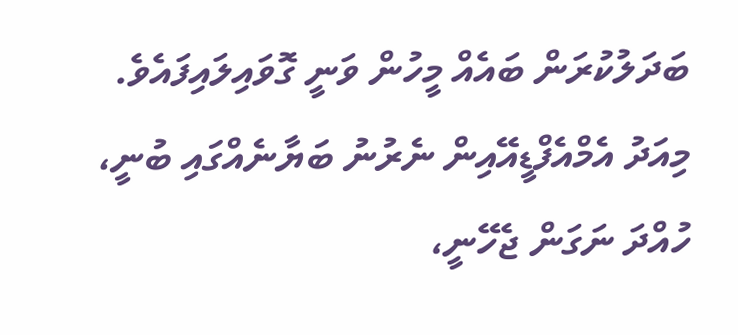ބަދަލުކުރަން ބައެއް މީހުން ވަނީ ގޮވައިލައިފައެވެ.
މިއަދު އެމްއެފްޑީއޭއިން ނެރުނު ބަޔާނެއްގައި ބުނީ، ހުއްދަ ނަގަން ޖެހޭނީ،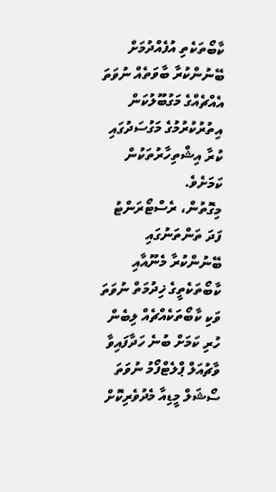ކާބޯތަކެތި އުފެއްދުމަށް ބޭނުންކުރާ ބާވަތެއް ނުވަތަ އެއްޗެއްގެ މަގުބޫލުކަން އިތުރުކުރުމުގެ މަގުސަދުގައި ކުރާ އިޝްތިހާރުތަކުން ކަމަށެވެ.
މިގޮތުން، ރެސްޓޯރަންޓު ފަދަ ތަންތަނުގައި ބޭނުންކުރާ މެނޫއާއި ކާބޯތަކެތީގެ ޚިދުމަތް ނުވަތަ ވަކި ކާބޯތަކެއްޗެއް ލިބެން ހުރި ކަމަށް ބުނެ ހަދާފައިވާ ވާޗުއަލް ޕްލެޓްފޯމު ނުވަތަ ސޯޝަލް މީޑިއާ މެދުވެރިކޮށް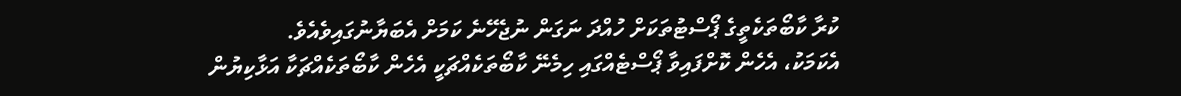ކުރާ ކާބޯތަކެތީގެ ޕޯސްޓުތަކަށް ހުއްދަ ނަގަން ނުޖެހޭނެ ކަމަށް އެބަޔާނުގައިވެއެވެ.
އެކަމަކު، އެހެން ކޮށްފައިވާ ޕޯސްޓެއްގައި ހިމެނޭ ކާބޯތަކެއްޗަކީ އެހެން ކާބޯތަކެއްޗަކާ އަޅާކިޔުން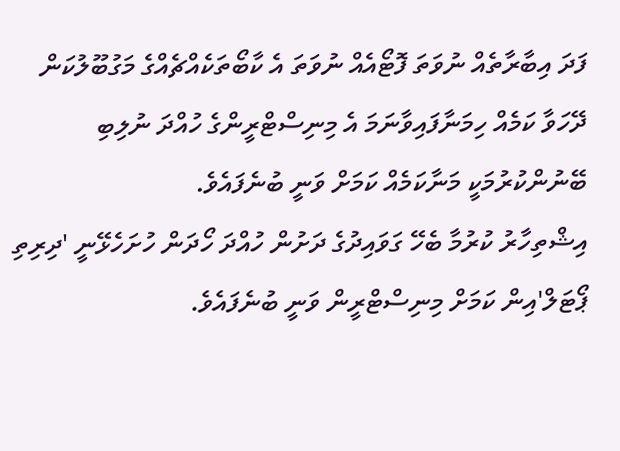ފަދަ އިބާރާތެއް ނުވަތަ ފޮޓޯއެއް ނުވަތަ އެ ކާބޯތަކެއްޗެއްގެ މަގުބޫލުކަން ދޭހަވާ ކަމެއް ހިމަނާފައިވާނަމަ އެ މިނިސްޓްރީންގެ ހުއްދަ ނުލިބި ބޭނުންކުރުމަކީ މަނާކަމެއް ކަމަށް ވަނީ ބުނެފައެވެ.
އިޝްތިހާރު ކުރުމާ ބެހޭ ގަވައިދުގެ ދަށުން ހުއްދަ ހޯދަން ހުށަހެޅޭނީ 'ދިރިތި ޕޯޓަލް'އިން ކަމަށް މިނިސްޓްރީން ވަނީ ބުނެފައެވެ.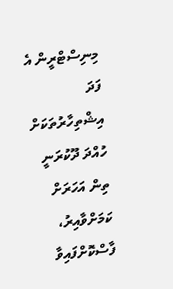މިނިސްޓްރީން އެ ފަދަ އިޝްތިހާރުތަކަށް ހުއްދަ ދޫކުރަނީ ތިން އަހަރަށް ކަމަށްވާއިރު، ފާސްކޮށްފައިވާ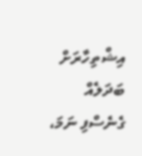އިޝްތިހާރަށް ބަދަލެއް ގެނެސްފި ނަމަ،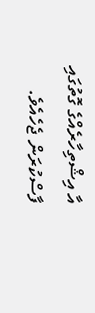އާ އިޝްތިހާރެއްގެ ގޮތުގައި ފާސްކުރަން ޖެހެއެވެ.